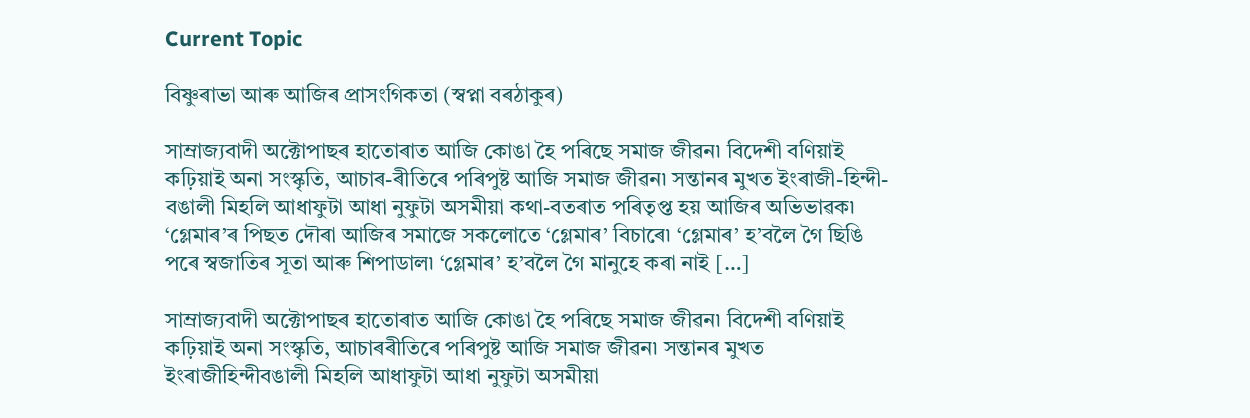Current Topic

বিষ্ণুৰাভা আৰু আজিৰ প্ৰাসংগিকতা (স্বপ্না বৰঠাকুৰ)

সাম্ৰাজ্যবাদী অক্টোপাছৰ হাতোৰাত আজি কোঙা হৈ পৰিছে সমাজ জীৱন৷ বিদেশী বণিয়াই কঢ়িয়াই অনা সংস্কৃতি, আচাৰ-ৰীতিৰে পৰিপুষ্ট আজি সমাজ জীৱন৷ সন্তানৰ মুখত ইংৰাজী-হিন্দী-বঙালী মিহলি আধাফুটা আধা নুফুটা অসমীয়া কথা-বতৰাত পৰিতৃপ্ত হয় আজিৰ অভিভাৱক৷ ‘গ্লেমাৰ’ৰ পিছত দৌৰা আজিৰ সমাজে সকলোতে ‘গ্লেমাৰ’ বিচাৰে৷ ‘গ্লেমাৰ’ হ’বলৈ গৈ ছিঙি পৰে স্বজাতিৰ সূতা আৰু শিপাডাল৷ ‘গ্লেমাৰ’ হ’বলৈ গৈ মানুহে কৰা নাই […]

সাম্ৰাজ্যবাদী অক্টোপাছৰ হাতোৰাত আজি কোঙা হৈ পৰিছে সমাজ জীৱন৷ বিদেশী বণিয়াই কঢ়িয়াই অনা সংস্কৃতি, আচাৰৰীতিৰে পৰিপুষ্ট আজি সমাজ জীৱন৷ সন্তানৰ মুখত ইংৰাজীহিন্দীবঙালী মিহলি আধাফুটা আধা নুফুটা অসমীয়া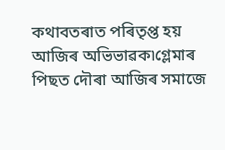কথাবতৰাত পৰিতৃপ্ত হয় আজিৰ অভিভাৱক৷গ্লেমাৰ পিছত দৌৰা আজিৰ সমাজে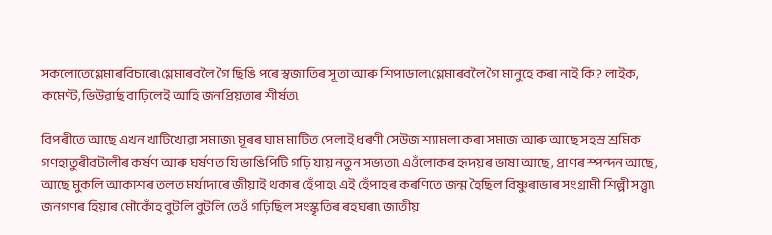সকলোতেগ্লেমাৰবিচাৰে৷গ্লেমাৰবলৈ গৈ ছিঙি পৰে স্বজাতিৰ সূতা আৰু শিপাডাল৷গ্লেমাৰবলৈ গৈ মানুহে কৰা নাই কি? লাইক, কমেণ্ট, ভিউৱাৰ্ছ বাঢ়িলেই আহি জনপ্ৰিয়তাৰ শীৰ্ষত৷

বিপৰীতে আছে এখন খাটিখোৱা সমাজ৷ মূৰৰ ঘাম মাটিত পেলাই ধৰণী সেউজ শ্যামলা কৰা সমাজ আৰু আছে সহস্ৰ শ্ৰমিক গণহাতুৰীবটালীৰ কৰ্ষণ আৰু ঘৰ্ষণত যি ভাঙিপিটি গঢ়ি যায় নতুন সভ্যতা৷ এওঁলোকৰ হৃদয়ৰ ভাষা আছে, প্ৰাণৰ স্পন্দন আছে, আছে মুকলি আকাশৰ তলত মৰ্যাদাৰে জীয়াই থকাৰ হেঁপাহ৷ এই হেঁপাহৰ কৰণিতে জন্ম হৈছিল বিষ্ণুৰাভাৰ সংগ্ৰামী শিল্পী সত্ত্বা৷ জনগণৰ হিয়াৰ মৌকোঁহ বুটলি বুটলি তেওঁ গঢ়িছিল সংস্কৃতিৰ ৰহঘৰা৷ জাতীয়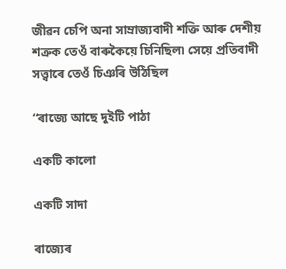জীৱন চেপি অনা সাম্ৰাজ্যবাদী শক্তি আৰু দেশীয় শত্ৰুক তেওঁ বাৰুকৈয়ে চিনিছিল৷ সেয়ে প্ৰতিবাদী সত্ত্বাৰে তেওঁ চিঞৰি উঠিছিল

‘‘ৰাজ্যে আছে দুইটি পাঠা

একটি কালো

একটি সাদা

ৰাজ্যেৰ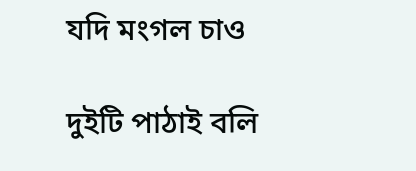যদি মংগল চাও

দুইটি পাঠাই বলি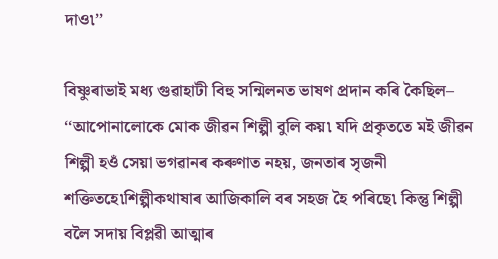দাও৷’’

বিষ্ণুৰাভাই মধ্য গুৱাহাটী বিহু সন্মিলনত ভাষণ প্ৰদান কৰি কৈছিল– ‘‘আপোনালোকে মোক জীৱন শিল্পী বুলি কয়৷ যদি প্ৰকৃততে মই জীৱন শিল্পী হওঁ সেয়া ভগৱানৰ কৰুণাত নহয়, জনতাৰ সৃজনী শক্তিতহে৷শিল্পীকথাষাৰ আজিকালি বৰ সহজ হৈ পৰিছে৷ কিন্তু শিল্পী বলৈ সদায় বিপ্লৱী আত্মাৰ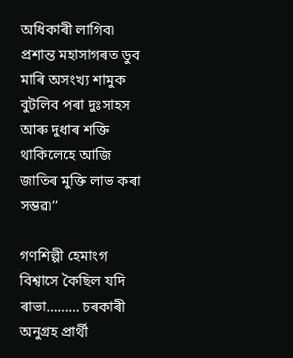অধিকাৰী লাগিব৷ প্ৰশান্ত মহাসাগৰত ডুব মাৰি অসংখ্য শামুক বুটলিব পৰা দুঃসাহস আৰু দুধাৰ শক্তি থাকিলেহে আজি জাতিৰ মুক্তি লাভ কৰা সম্ভৱ৷’’

গণশিল্পী হেমাংগ বিশ্বাসে কৈছিল যদি ৰাভা……… চৰকাৰী অনুগ্ৰহ প্ৰাৰ্থী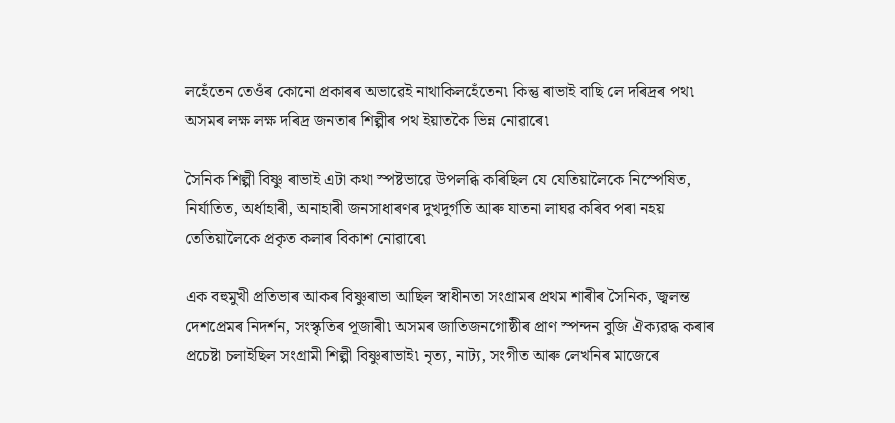লহেঁতেন তেওঁৰ কোনো প্ৰকাৰৰ অভাৱেই নাথাকিলহেঁতেন৷ কিন্তু ৰাভাই বাছি লে দৰিদ্ৰৰ পথ৷ অসমৰ লক্ষ লক্ষ দৰিদ্ৰ জনতাৰ শিল্পীৰ পথ ইয়াতকৈ ভিন্ন নোৱাৰে৷

সৈনিক শিল্পী বিষ্ণু ৰাভাই এটা কথা স্পষ্টভাৱে উপলব্ধি কৰিছিল যে যেতিয়ালৈকে নিস্পেষিত, নিৰ্যাতিত, অৰ্ধাহাৰী, অনাহাৰী জনসাধাৰণৰ দুখদুৰ্গতি আৰু যাতনা লাঘৱ কৰিব পৰা নহয় তেতিয়ালৈকে প্ৰকৃত কলাৰ বিকাশ নোৱাৰে৷

এক বহুমুখী প্ৰতিভাৰ আকৰ বিষ্ণুৰাভা আছিল স্বাধীনতা সংগ্ৰামৰ প্ৰথম শাৰীৰ সৈনিক, জ্বলন্ত দেশপ্ৰেমৰ নিদৰ্শন, সংস্কৃতিৰ পূজাৰী৷ অসমৰ জাতিজনগোষ্ঠীৰ প্ৰাণ স্পন্দন বুজি ঐক্যৱদ্ধ কৰাৰ প্ৰচেষ্টা চলাইছিল সংগ্ৰামী শিল্পী বিষ্ণুৰাভাই৷ নৃত্য, নাট্য, সংগীত আৰু লেখনিৰ মাজেৰে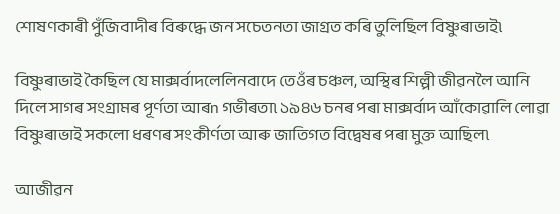শোষণকাৰী পুঁজিবাদীৰ বিৰুদ্ধে জন সচেতনতা জাগ্ৰত কৰি তুলিছিল বিষ্ণুৰাভাই৷

বিষ্ণুৰাভাই কৈছিল যে মাক্সৰ্বাদলেলিনবাদে তেওঁৰ চঞ্চল, অস্থিৰ শিল্পী জীৱনলৈ আনি দিলে সাগৰ সংগ্ৰামৰ পূৰ্ণতা আৰn গভীৰতা৷ ১৯৪৬ চনৰ পৰা মাক্সৰ্বাদ আঁকোৱালি লোৱা বিষ্ণুৰাভাই সকলো ধৰণৰ সংকীৰ্ণতা আৰু জাতিগত বিদ্বেষৰ পৰা মুক্ত আছিল৷

আজীৱন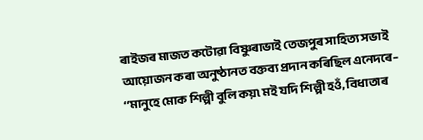ৰাইজৰ মাজত কটোৱা বিষ্ণুৰাভাই তেজপুৰ সাহিত্য সভাই আয়োজন কৰা অনুষ্ঠানত বক্তব্য প্ৰদান কৰিছিল এনেদৰে– ‘‘মানুহে মোক শিল্পী বুলি কয়৷ মই যদি শিল্পী হওঁ, বিধাতাৰ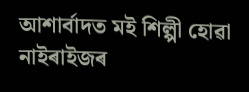আশাৰ্বাদত মই শিল্পী হোৱা নাইৰাইজৰ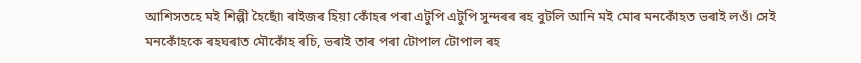আশিসতহে মই শিল্পী হৈছোঁ৷ ৰাইজৰ হিয়া কোঁহৰ পৰা এটুপি এটুপি সুন্দৰৰ ৰহ বুটলি আনি মই মোৰ মনকোঁহত ভৰাই লওঁ৷ সেই মনকোঁহকে ৰহঘৰাত মৌকোঁহ ৰচি, ভৰাই তাৰ পৰা টোপাল টোপাল ৰহ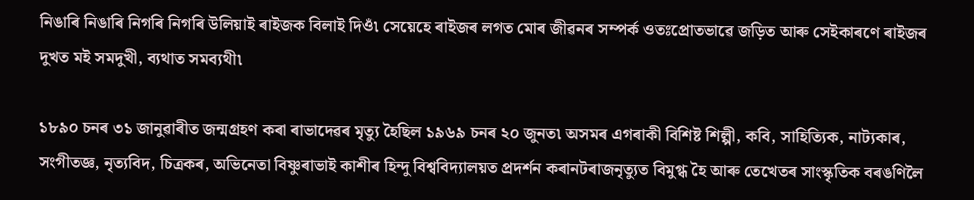নিঙাৰি নিঙাৰি নিগৰি নিগৰি উলিয়াই ৰাইজক বিলাই দিওঁ৷ সেয়েহে ৰাইজৰ লগত মোৰ জীৱনৰ সম্পৰ্ক ওতঃপ্ৰোতভাৱে জড়িত আৰু সেইকাৰণে ৰাইজৰ দুখত মই সমদুখী, ব্যথাত সমব্যথী৷

১৮৯০ চনৰ ৩১ জানুৱাৰীত জন্মগ্ৰহণ কৰা ৰাভাদেৱৰ মৃত্যু হৈছিল ১৯৬৯ চনৰ ২০ জুনত৷ অসমৰ এগৰাকী বিশিষ্ট শিল্পী, কবি, সাহিত্যিক, নাট্যকাৰ, সংগীতজ্ঞ, নৃত্যবিদ, চিত্ৰকৰ, অভিনেতা বিষ্ণুৰাভাই কাশীৰ হিন্দু বিশ্ববিদ্যালয়ত প্ৰদৰ্শন কৰানটৰাজনৃত্যুত বিমুগ্ধ হৈ আৰু তেখেতৰ সাংস্কৃতিক বৰঙণিলৈ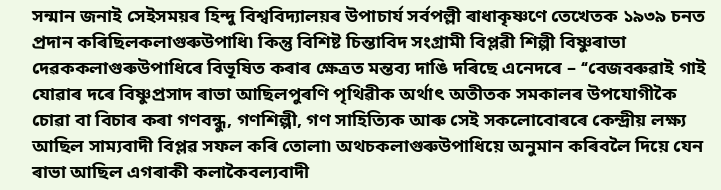সন্মান জনাই সেইসময়ৰ হিন্দু বিশ্ববিদ্যালয়ৰ উপাচাৰ্য সৰ্বপল্লী ৰাধাকৃষ্ণণে তেখেতক ১৯৩৯ চনত প্ৰদান কৰিছিলকলাগুৰুউপাধি৷ কিন্তু বিশিষ্ট চিন্তাবিদ সংগ্ৰামী বিপ্লৱী শিল্পী বিষ্ণুৰাভা দেৱককলাগুৰুউপাধিৰে বিভূষিত কৰাৰ ক্ষেত্ৰত মন্তব্য দাঙি দৰিছে এনেদৰে – ‘‘বেজবৰুৱাই গাই যোৱাৰ দৰে বিষ্ণুপ্ৰসাদ ৰাভা আছিলপুৰণি পৃথিৱীক অৰ্থাৎ অতীতক সমকালৰ উপযোগীকৈ চোৱা বা বিচাৰ কৰা গণবন্ধু, গণশিল্পী, গণ সাহিত্যিক আৰু সেই সকলোবোৰৰে কেন্দ্ৰীয় লক্ষ্য আছিল সাম্যবাদী বিপ্লৱ সফল কৰি তোলা৷ অথচকলাগুৰুউপাধিয়ে অনুমান কৰিবলৈ দিয়ে যেন ৰাভা আছিল এগৰাকী কলাকৈবল্যবাদী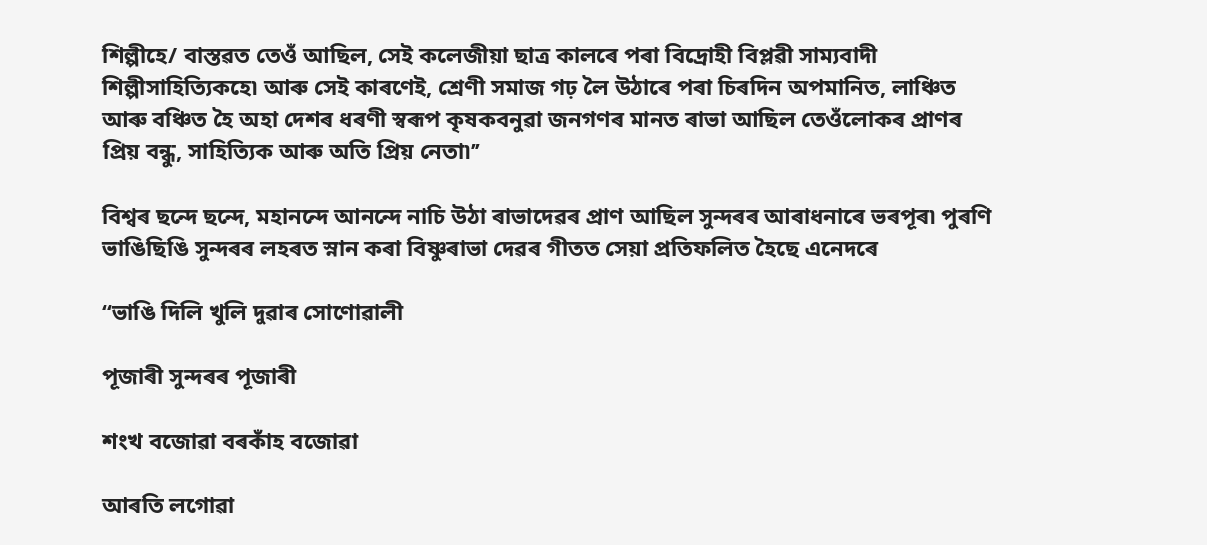শিল্পীহে/ বাস্তৱত তেওঁ আছিল, সেই কলেজীয়া ছাত্ৰ কালৰে পৰা বিদ্ৰোহী বিপ্লৱী সাম্যবাদী শিল্পীসাহিত্যিকহে৷ আৰু সেই কাৰণেই, শ্ৰেণী সমাজ গঢ় লৈ উঠাৰে পৰা চিৰদিন অপমানিত, লাঞ্চিত আৰু বঞ্চিত হৈ অহা দেশৰ ধৰণী স্বৰূপ কৃষকবনুৱা জনগণৰ মানত ৰাভা আছিল তেওঁলোকৰ প্ৰাণৰ প্ৰিয় বন্ধু, সাহিত্যিক আৰু অতি প্ৰিয় নেতা৷’’

বিশ্বৰ ছন্দে ছন্দে, মহানন্দে আনন্দে নাচি উঠা ৰাভাদেৱৰ প্ৰাণ আছিল সুন্দৰৰ আৰাধনাৰে ভৰপূৰ৷ পুৰণি ভাঙিছিঙি সুন্দৰৰ লহৰত স্নান কৰা বিষ্ণুৰাভা দেৱৰ গীতত সেয়া প্ৰতিফলিত হৈছে এনেদৰে

‘‘ভাঙি দিলি খুলি দুৱাৰ সোণোৱালী

পূজাৰী সুন্দৰৰ পূজাৰী

শংখ বজোৱা বৰকাঁহ বজোৱা

আৰতি লগোৱা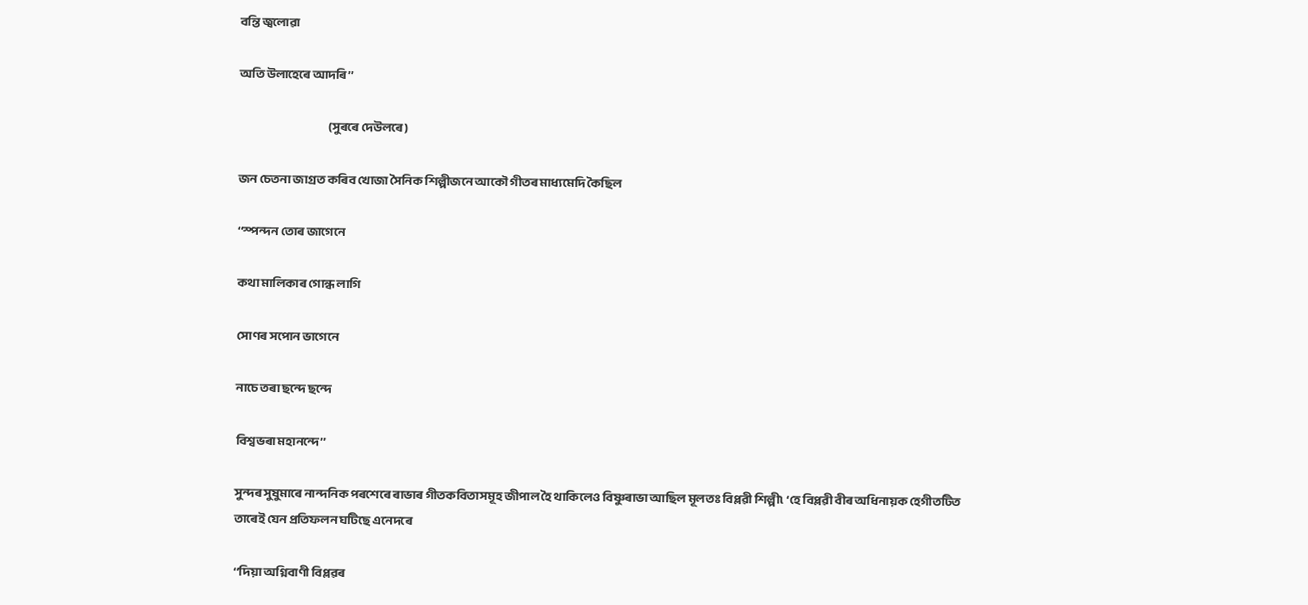বন্তি জ্বলোৱা

অতি উলাহেৰে আদৰি’’

                                             (সুৰৰে দেউলৰে)

জন চেতনা জাগ্ৰত কৰিব খোজা সৈনিক শিল্পীজনে আকৌ গীতৰ মাধ্যমেদি কৈছিল

‘‘স্পন্দন তোৰ জাগেনে

কথা মালিকাৰ গোন্ধ লাগি

সোণৰ সপোন ভাগেনে

নাচে তৰা ছন্দে ছন্দে

বিশ্বভৰা মহানন্দে’’

সুন্দৰ সুষুমাৰে নান্দনিক পৰশেৰে ৰাভাৰ গীতকবিতাসমূহ জীপাল হৈ থাকিলেও বিষ্ণুৰাভা আছিল মূলতঃ বিপ্লৱী শিল্পী৷  ‘হে বিপ্লৱী বীৰ অধিনায়ক হেগীতটিত তাৰেই যেন প্ৰতিফলন ঘটিছে এনেদৰে

‘‘দিয়া অগ্নিবাণী বিপ্লৱৰ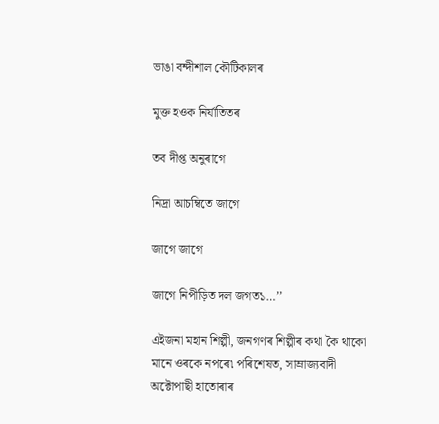ভাঙা বন্দীশাল কৌটিকালৰ

মুক্ত হওক নিৰ্যাতিতৰ

তব দীপ্ত অনুৰাগে

নিদ্ৰা আচম্বিতে জাগে

জাগে জাগে

জাগে নিপীড়িত দল জগত১…’’

এইজনা মহান শিল্পী, জনগণৰ শিল্পীৰ কথা কৈ থাকো মানে ওৰকে নপৰে৷ পৰিশেষত, সাম্ৰাজ্যবাদী অক্টোপাছী হাতোৰাৰ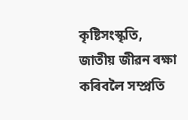কৃষ্টিসংস্কৃতি, জাতীয় জীৱন ৰক্ষা কৰিবলৈ সম্প্ৰতি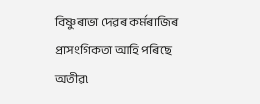বিষ্ণুৰাভা দেৱৰ কৰ্মৰাজিৰ প্ৰাসংগিকতা আহি পৰিছে অতীৱ৷